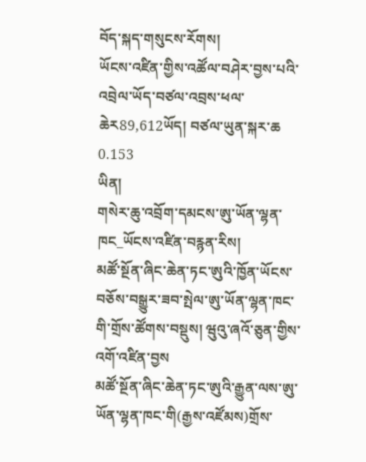བོད་སྐད་གསུངས་རོགས།
ཡོངས་འཛིན་གྱིས་འཚོལ་བཤེར་བྱས་པའི་འབྲེལ་ཡོད་བཙལ་འབྲས་ཕལ་ཆེར89,612ཡོད། བཙལ་ཡུན་སྐར་ཆ 0.153
ཡིན།
གསེར་ཆུ་འབྲོག་དམངས་ཨུ་ཡོན་ལྷན་ཁང_ཡོངས་འཛིན་བརྙན་རིས།
མཚོ་སྔོན་ཞིང་ཆེན་ཏང་ཨུའི་ཁྱོན་ཡོངས་བཅོས་བསྒྱུར་ཟབ་སྤེལ་ཨུ་ཡོན་ལྷན་ཁང་གི་གྲོས་ཚོགས་བསྡུས། ཝུའུ་ཞའོ་ཅུན་གྱིས་འགོ་འཛིན་བྱས
མཚོ་སྔོན་ཞིང་ཆེན་ཏང་ཨུའི་རྒྱུན་ལས་ཨུ་ཡོན་ལྷན་ཁང་གི(རྒྱས་འཛོམས)གྲོས་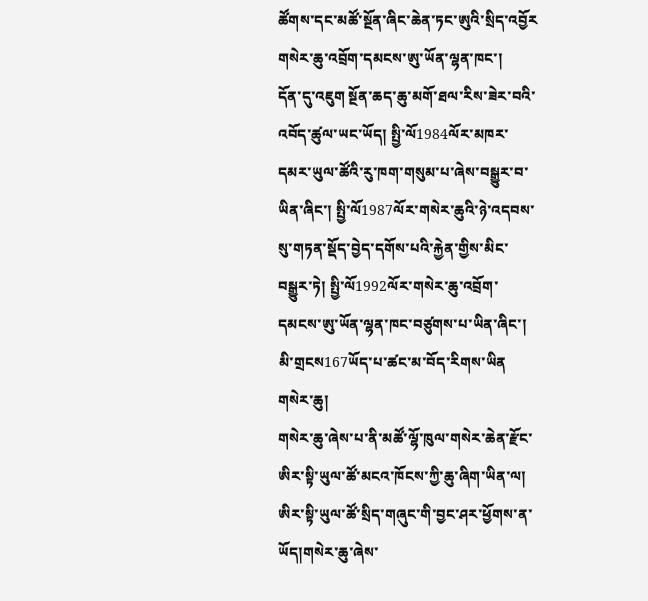ཚོགས་དང་མཚོ་སྔོན་ཞིང་ཆེན་ཏང་ཨུའི་སྲིད་འབྱོར
གསེར་ཆུ་འབྲོག་དམངས་ཨུ་ཡོན་ལྷན་ཁང་།
དོན་དུ་འཇུག སྔོན་ཆད་ཆུ་མགོ་ཐལ་རིས་ཟེར་བའི་འབོད་ཚུལ་ཡང་ཡོད། སྤྱི་ལོ1984ལོར་མཁར་དམར་ཡུལ་ཚོའི་རུ་ཁག་གསུམ་པ་ཞེས་བསྒྱུར་བ་ཡིན་ཞིང་། སྤྱི་ལོ1987ལོར་གསེར་ཆུའི་ཉེ་འདབས་སུ་གཏན་སྡོད་བྱེད་དགོས་པའི་རྐྱེན་གྱིས་མིང་བསྒྱུར་ཏེ། སྤྱི་ལོ1992ལོར་གསེར་ཆུ་འབྲོག་དམངས་ཨུ་ཡོན་ལྷན་ཁང་བཙུགས་པ་ཡིན་ཞིང་། མི་གྲངས167ཡོད་པ་ཚང་མ་བོད་རིགས་ཡིན
གསེར་ཆུ།
གསེར་ཆུ་ཞེས་པ་ནི་མཚོ་ལྷོ་ཁུལ་གསེར་ཆེན་རྫོང་ཨིར་སྟི་ཡུལ་ཚོ་མངའ་ཁོངས་ཀྱི་ཆུ་ཞིག་ཡིན་ལ། ཨིར་སྟི་ཡུལ་ཚོ་སྲིད་གཞུང་གི་བྱང་ཤར་ཕྱོགས་ན་ཡོད།གསེར་ཆུ་ཞེས་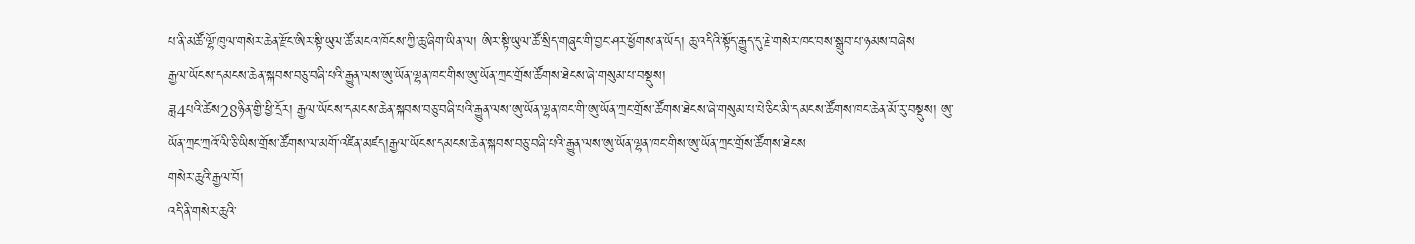པ་ནི་མཚོ་ལྷོ་ཁུལ་གསེར་ཆེན་རྫོང་ཨིར་སྟི་ཡུལ་ཚོ་མངའ་ཁོངས་ཀྱི་ཆུ་ཞིག་ཡིན་ལ། ཨིར་སྟི་ཡུལ་ཚོ་སྲིད་གཞུང་གི་བྱང་ཤར་ཕྱོགས་ན་ཡོད། ཆུ་འདིའི་སྟོད་རྒྱུད་དུ་རྗེ་གསེར་ཁང་བས་སྒྲུབ་པ་ཉམས་བཞེས
རྒྱལ་ཡོངས་དམངས་ཆེན་སྐབས་བཅུ་བཞི་པའི་རྒྱུན་ལས་ཨུ་ཡོན་ལྷན་ཁང་གིས་ཨུ་ཡོན་ཀྲང་གྲོས་ཚོགས་ཐེངས་ཞེ་གསུམ་པ་བསྡུས།
ཟླ4པའི་ཚེས28ཉིན་གྱི་ཕྱི་དྲོར། རྒྱལ་ཡོངས་དམངས་ཆེན་སྐབས་བཅུ་བཞི་པའི་རྒྱུན་ལས་ཨུ་ཡོན་ལྷན་ཁང་གི་ཨུ་ཡོན་ཀྲང་གྲོས་ཚོགས་ཐེངས་ཞེ་གསུམ་པ་པེ་ཅིང་མི་དམངས་ཚོགས་ཁང་ཆེན་མོ་རུ་བསྡུས། ཨུ་ཡོན་ཀྲང་ཀྲའོ་ལི་ཅི་ཡིས་གྲོས་ཚོགས་ལ་མགོ་འཛིན་མཛད།རྒྱལ་ཡོངས་དམངས་ཆེན་སྐབས་བཅུ་བཞི་པའི་རྒྱུན་ལས་ཨུ་ཡོན་ལྷན་ཁང་གིས་ཨུ་ཡོན་ཀྲང་གྲོས་ཚོགས་ཐེངས
གསེར་ཆུའི་རྒྱལ་བོ།
འདི་ནི་གསེར་ཆུའི་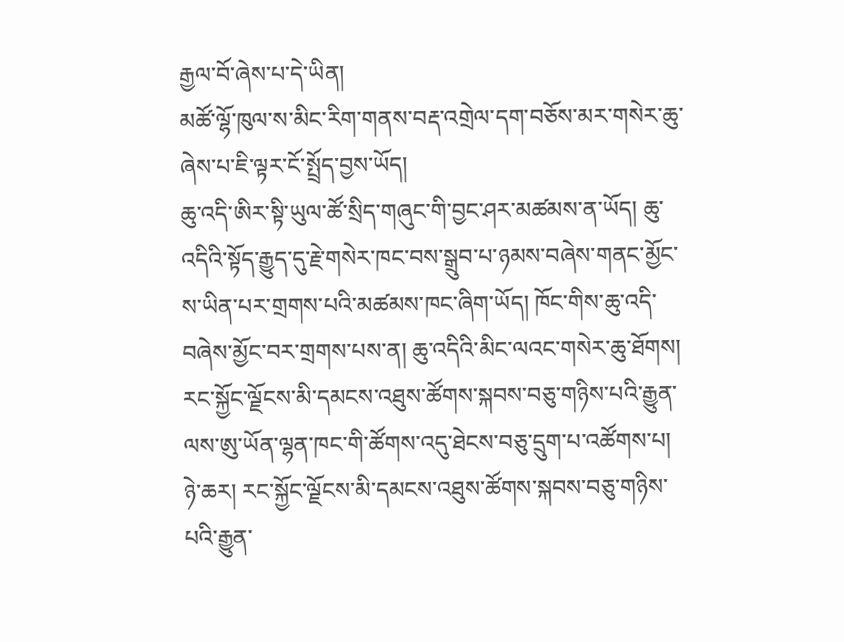རྒྱལ་བོ་ཞེས་པ་དེ་ཡིན།
མཚོ་ལྷོ་ཁུལ་ས་མིང་རིག་གནས་བརྡ་འགྲེལ་དག་བཅོས་མར་གསེར་ཆུ་ཞེས་པ་ཇི་ལྟར་ངོ་སྤྲོད་བྱས་ཡོད།
ཆུ་འདི་ཨིར་སྟི་ཡུལ་ཚོ་སྲིད་གཞུང་གི་བྱང་ཤར་མཚམས་ན་ཡོད། ཆུ་འདིའི་སྟོད་རྒྱུད་དུ་རྗེ་གསེར་ཁང་བས་སྒྲུབ་པ་ཉམས་བཞེས་གནང་མྱོང་ས་ཡིན་པར་གྲགས་པའི་མཚམས་ཁང་ཞིག་ཡོད། ཁོང་གིས་ཆུ་འདི་བཞེས་མྱོང་བར་གྲགས་པས་ན། ཆུ་འདིའི་མིང་ལའང་གསེར་ཆུ་ཐོགས།
རང་སྐྱོང་ལྗོངས་མི་དམངས་འཐུས་ཚོགས་སྐབས་བཅུ་གཉིས་པའི་རྒྱུན་ལས་ཨུ་ཡོན་ལྷན་ཁང་གི་ཚོགས་འདུ་ཐེངས་བཅུ་དྲུག་པ་འཚོགས་པ།
ཉེ་ཆར། རང་སྐྱོང་ལྗོངས་མི་དམངས་འཐུས་ཚོགས་སྐབས་བཅུ་གཉིས་པའི་རྒྱུན་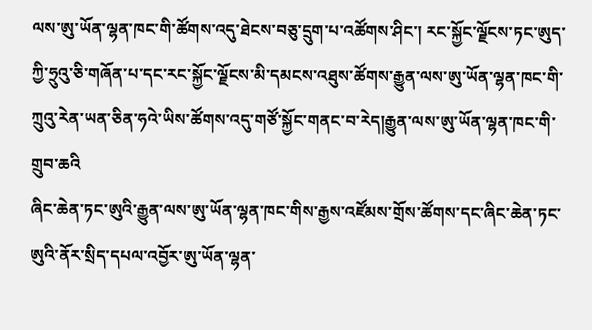ལས་ཨུ་ཡོན་ལྷན་ཁང་གི་ཚོགས་འདུ་ཐེངས་བཅུ་དྲུག་པ་འཚོགས་ཤིང་། རང་སྐྱོང་ལྗོངས་ཏང་ཨུད་ཀྱི་ཧྲུའུ་ཅི་གཞོན་པ་དང་རང་སྐྱོང་ལྗོངས་མི་དམངས་འཐུས་ཚོགས་རྒྱུན་ལས་ཨུ་ཡོན་ལྷན་ཁང་གི་ཀྲུའུ་རེན་ཡན་ཅིན་ཧའེ་ཡིས་ཚོགས་འདུ་གཙོ་སྐྱོང་གནང་བ་རེད།རྒྱུན་ལས་ཨུ་ཡོན་ལྷན་ཁང་གི་གྲུབ་ཆའི
ཞིང་ཆེན་ཏང་ཨུའི་རྒྱུན་ལས་ཨུ་ཡོན་ལྷན་ཁང་གིས་རྒྱས་འཛོམས་གྲོས་ཚོགས་དང་ཞིང་ཆེན་ཏང་ཨུའི་ནོར་སྲིད་དཔལ་འབྱོར་ཨུ་ཡོན་ལྷན་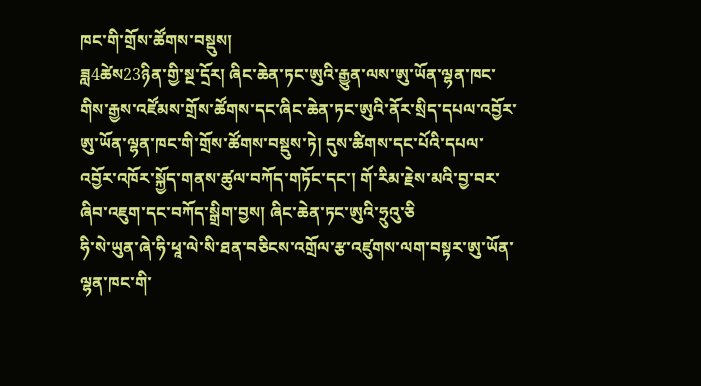ཁང་གི་གྲོས་ཚོགས་བསྡུས།
ཟླ4ཚེས23ཉིན་གྱི་སྔ་དྲོར། ཞིང་ཆེན་ཏང་ཨུའི་རྒྱུན་ལས་ཨུ་ཡོན་ལྷན་ཁང་གིས་རྒྱས་འཛོམས་གྲོས་ཚོགས་དང་ཞིང་ཆེན་ཏང་ཨུའི་ནོར་སྲིད་དཔལ་འབྱོར་ཨུ་ཡོན་ལྷན་ཁང་གི་གྲོས་ཚོགས་བསྡུས་ཏེ། དུས་ཚིགས་དང་པོའི་དཔལ་འབྱོར་འཁོར་སྐྱོད་གནས་ཚུལ་བཀོད་གཏོང་དང་། གོ་རིམ་རྗེས་མའི་བྱ་བར་ཞིབ་འཇུག་དང་བཀོད་སྒྲིག་བྱས། ཞིང་ཆེན་ཏང་ཨུའི་ཧྲུའུ་ཅི
ཧི་སེ་ཡུན་ཞེ་ཧི་ཕཱ་ལེ་སི་ཐན་བཅིངས་འགྲོལ་རྩ་འཛུགས་ལག་བསྟར་ཨུ་ཡོན་ལྷན་ཁང་གི་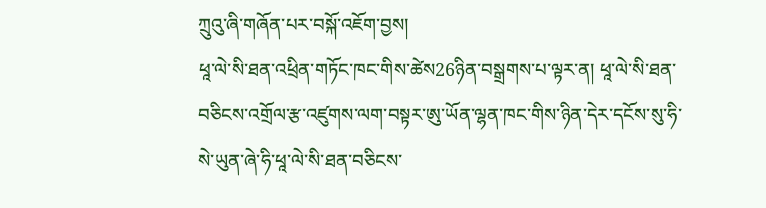ཀྲུའུ་ཞི་གཞོན་པར་བསྐོ་འཇོག་བྱས།
ཕཱ་ལེ་སི་ཐན་འཕྲིན་གཏོང་ཁང་གིས་ཚེས26ཉིན་བསྒྲགས་པ་ལྟར་ན། ཕཱ་ལེ་སི་ཐན་བཅིངས་འགྲོལ་རྩ་འཛུགས་ལག་བསྟར་ཨུ་ཡོན་ལྷན་ཁང་གིས་ཉིན་དེར་དངོས་སུ་ཧི་སེ་ཡུན་ཞེ་ཧི་ཕཱ་ལེ་སི་ཐན་བཅིངས་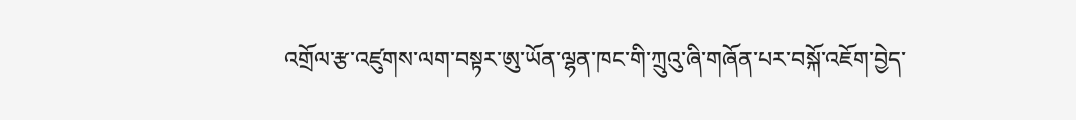འགྲོལ་རྩ་འཛུགས་ལག་བསྟར་ཨུ་ཡོན་ལྷན་ཁང་གི་ཀྲུའུ་ཞི་གཞོན་པར་བསྐོ་འཇོག་བྱེད་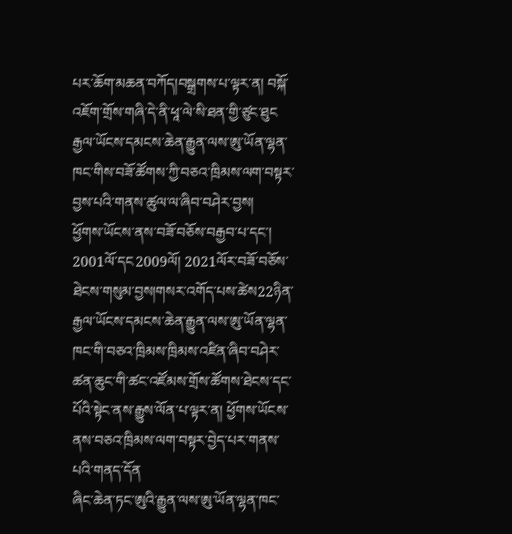པར་ཆོག་མཆན་བཀོད།བསྒྲགས་པ་ལྟར་ན། བསྐོ་འཇོག་གྲོས་གཞི་དེ་ནི་ཕཱ་ལེ་སི་ཐན་གྱི་ཙུང་ཐུང
རྒྱལ་ཡོངས་དམངས་ཆེན་རྒྱུན་ལས་ཨུ་ཡོན་ལྷན་ཁང་གིས་བཟོ་ཚོགས་ཀྱི་བཅའ་ཁྲིམས་ལག་བསྟར་བྱས་པའི་གནས་ཚུལ་ལ་ཞིབ་བཤེར་བྱས།
ཕྱོགས་ཡོངས་ནས་བཟོ་བཅོས་བརྒྱབ་པ་དང་། 2001ལོ་དང2009ལོ། 2021ལོར་བཟོ་བཅོས་ཐེངས་གསུམ་བྱས།གསར་འགོད་པས་ཚེས22ཉིན་རྒྱལ་ཡོངས་དམངས་ཆེན་རྒྱུན་ལས་ཨུ་ཡོན་ལྷན་ཁང་གི་བཅའ་ཁྲིམས་ཁྲིམས་འཛིན་ཞིབ་བཤེར་ཚན་ཆུང་གི་ཚང་འཛོམས་གྲོས་ཚོགས་ཐེངས་དང་པོའི་སྟེང་ནས་རྒྱུས་ལོན་པ་ལྟར་ན། ཕྱོགས་ཡོངས་ནས་བཅའ་ཁྲིམས་ལག་བསྟར་བྱེད་པར་གནས་པའི་གནད་དོན
ཞིང་ཆེན་ཏང་ཨུའི་རྒྱུན་ལས་ཨུ་ཡོན་ལྷན་ཁང་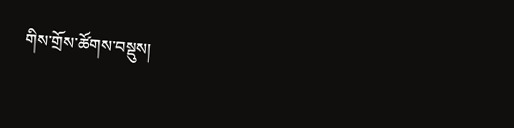གིས་གྲོས་ཚོགས་བསྡུས།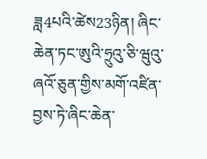ཟླ4པའི་ཚེས23ཉིན། ཞིང་ཆེན་ཏང་ཨུའི་ཧྲུའུ་ཅི་ཝུའུ་ཞའོ་ཅུན་གྱིས་མགོ་འཛིན་བྱས་ཏེ་ཞིང་ཆེན་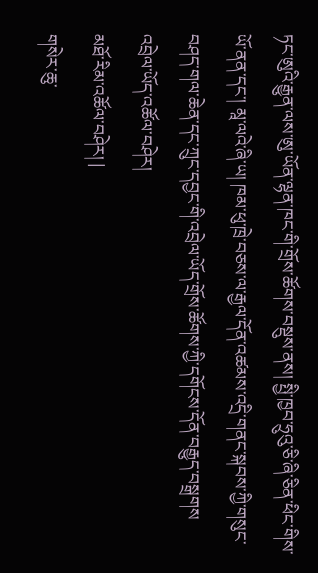ཏང་ཨུའི་རྒྱུན་ལས་ཨུ་ཡོན་ལྷན་ཁང་གི་གྲོས་ཚོགས་བསྡུས་ནས། སྤྱི་ཁྱབ་ཧྲུའུ་ཅི་ཞི་ཅིན་ཕིང་གིས་ཡོ་ནན་དང་། མཱ་ལའེ་ཞི་ཡ། ཁམ་ཕུ་ཁྲེ་བཅས་ལ་རྒྱལ་དོན་འཚམས་འདྲི་གནང་སྐབས་ཀྱི་གསུང་བཤད་གལ་ཆེན་དང་ཀྲུང་དབྱང་གི་འབྲེལ་ཡོད་གྲོས་ཚོགས་ཀྱི་དགོངས་དོན་བརྒྱུད་བསྒྲགས
འབྲེལ་ཡོད་འཚོལ་བཤེར།
མཐོ་རིམ་འཚོལ་བཤེར། |
གསེར་ཆུ་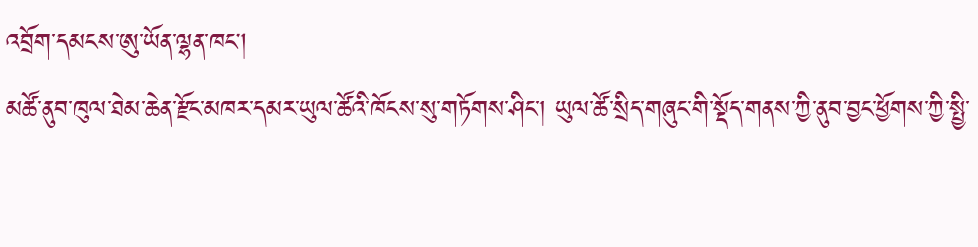འབྲོག་དམངས་ཨུ་ཡོན་ལྷན་ཁང།
མཚོ་ནུབ་ཁུལ་ཐེམ་ཆེན་རྫོང་མཁར་དམར་ཡུལ་ཚོའི་ཁོངས་སུ་གཏོགས་ཤིང་། ཡུལ་ཚོ་སྲིད་གཞུང་གི་སྡོད་གནས་ཀྱི་ནུབ་བྱང་ཕྱོགས་ཀྱི་སྤྱི་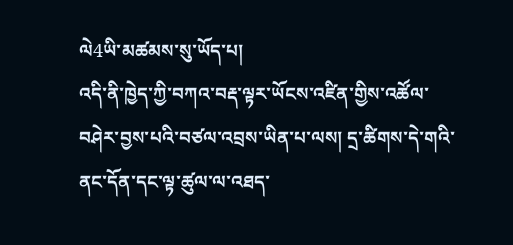ལེ4ཡི་མཚམས་སུ་ཡོད་པ།
འདི་ནི་ཁྱེད་ཀྱི་བཀའ་བརྡ་ལྟར་ཡོངས་འཛིན་གྱིས་འཚོལ་བཤེར་བྱས་པའི་བཙལ་འབྲས་ཡིན་པ་ལས། དྲ་ཚིགས་དེ་གའི་ནང་དོན་དང་ལྟ་ཚུལ་ལ་འཐད་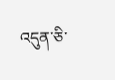འདུན་ཅི་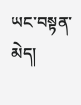ཡང་བསྟན་མེད།